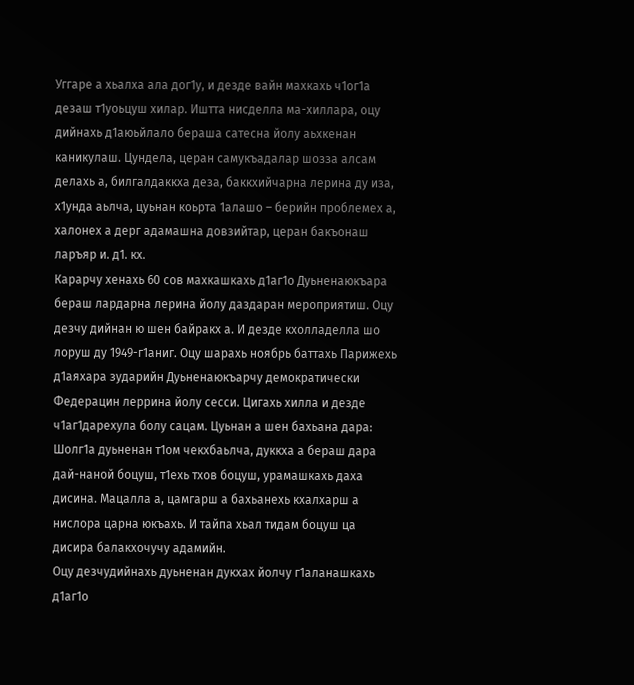Уггаре а хьалха ала дог1у, и дезде вайн махкахь ч1ог1а дезаш т1уоьцуш хилар. Иштта нисделла ма-хиллара, оцу дийнахь д1аюьйлало бераша сатесна йолу аьхкенан каникулаш. Цундела, церан самукъадалар шозза алсам делахь а, билгалдаккха деза, баккхийчарна лерина ду иза, х1унда аьлча, цуьнан коьрта 1алашо – берийн проблемех а, халонех а дерг адамашна довзийтар, церан бакъонаш ларъяр и. д1. кх.
Карарчу хенахь 60 сов махкашкахь д1аг1о Дуьненаюкъара бераш лардарна лерина йолу даздаран мероприятиш. Оцу дезчу дийнан ю шен байракх а. И дезде кхолладелла шо лоруш ду 1949-г1аниг. Оцу шарахь ноябрь баттахь Парижехь д1аяхара зударийн Дуьненаюкъарчу демократически Федерацин леррина йолу сесси. Цигахь хилла и дезде ч1аг1дарехула болу сацам. Цуьнан а шен бахьана дара: Шолг1а дуьненан т1ом чекхбаьлча, дуккха а бераш дара дай-наной боцуш, т1ехь тхов боцуш, урамашкахь даха дисина. Мацалла а, цамгарш а бахьанехь кхалхарш а нислора царна юкъахь. И тайпа хьал тидам боцуш ца дисира балакхочучу адамийн.
Оцу дезчудийнахь дуьненан дукхах йолчу г1аланашкахь д1аг1о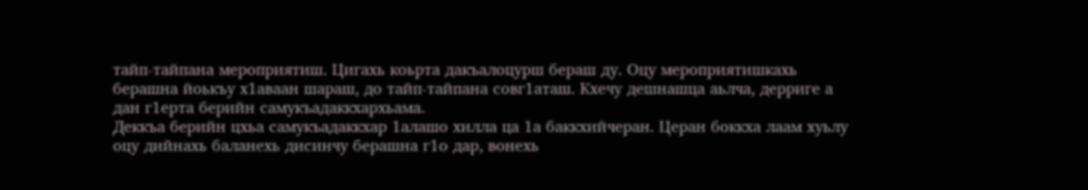тайп-тайпана мероприятиш. Цигахь коьрта дакъалоцурш бераш ду. Оцу мероприятишкахь берашна йоькъу х1аваан шараш, до тайп-тайпана совг1аташ. Кхечу дешнашца аьлча, дерриге а дан г1ерта берийн самукъадаккхархьама.
Деккъа берийн цхьа самукъадаккхар 1алашо хилла ца 1а баккхийчеран. Церан боккха лаам хуьлу оцу дийнахь баланехь дисинчу берашна г1о дар, вонехь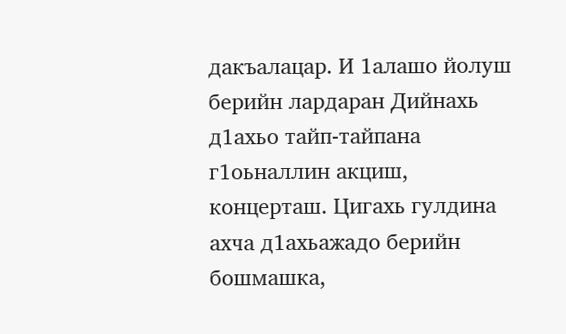дакъалацар. И 1алашо йолуш берийн лардаран Дийнахь д1ахьо тайп-тайпана г1оьналлин акциш, концерташ. Цигахь гулдина ахча д1ахьажадо берийн бошмашка,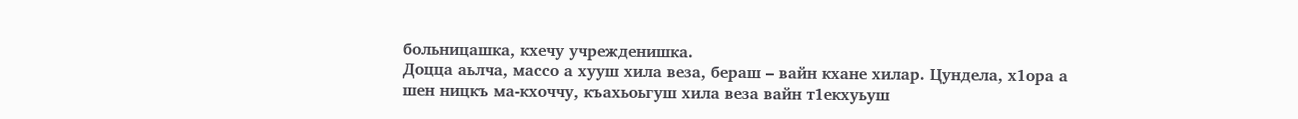больницашка, кхечу учрежденишка.
Доцца аьлча, массо а хууш хила веза, бераш – вайн кхане хилар. Цундела, х1ора а шен ницкъ ма-кхоччу, къахьоьгуш хила веза вайн т1екхуьуш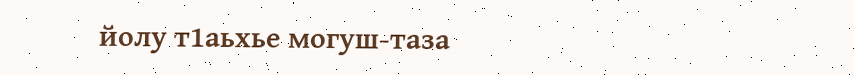йолу т1аьхье могуш-таза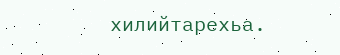хилийтарехьа.